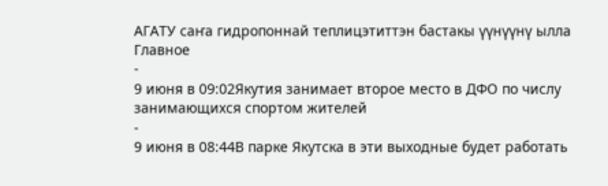АГАТУ саҥа гидропоннай теплицэтиттэн бастакы үүнүүнү ылла
Главное
-
9 июня в 09:02Якутия занимает второе место в ДФО по числу занимающихся спортом жителей
-
9 июня в 08:44В парке Якутска в эти выходные будет работать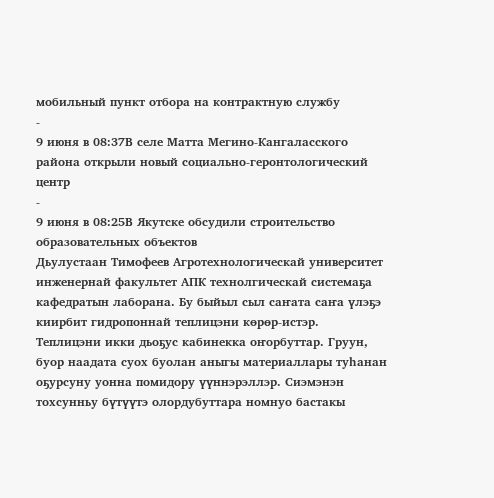мобильный пункт отбора на контрактную службу
-
9 июня в 08:37В селе Матта Мегино-Кангаласского района открыли новый социально-геронтологический центр
-
9 июня в 08:25В Якутске обсудили строительство образовательных объектов
Дьулустаан Тимофеев Агротехнологическай университет инженернай факультет АПК технолгическай системаҕа кафедратын лаборана. Бу быйыл сыл саҥата саҥа үлэҕэ киирбит гидропоннай теплицэни көрөр-истэр. Теплицэни икки дьоҕус кабинекка оҥорбуттар. Груун, буор наадата суох буолан аныгы материаллары туһанан оҕурсуну уонна помидору үүннэрэллэр. Сиэмэнэн тохсунньу бүтүүтэ олордубуттара номнуо бастакы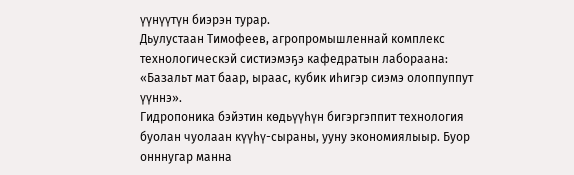үүнүүтүн биэрэн турар.
Дьулустаан Тимофеев, агропромышленнай комплекс технологическэй систиэмэҕэ кафедратын лабораана: «Базальт мат баар, ыраас, кубик иһигэр сиэмэ олоппуппут үүннэ».
Гидропоника бэйэтин көдьүүһүн бигэргэппит технология буолан чуолаан күүһү-сыраны, ууну экономиялыыр. Буор онннугар манна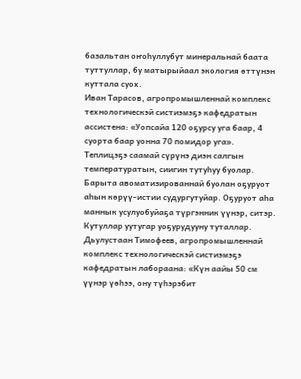базальтан оҥоһуллубут минеральнай баата туттуллар, бу матырыйаал экология өттүнэн куттала суох.
Иван Тарасов, агропромышленнай комплекс технологическэй систиэмэҕэ кафедратын ассистена: «Уопсайа 120 оҕурсу уга баар, 4 суорта баар уонна 70 помидор уга».
Теплицэҕэ саамай сүрүнэ диэн салгын температуратын, сиигин тутуһуу буолар. Барыта авоматизированнай буолан оҕуруот аһын көрүү-истии судургутуйар. Оҕуруот аһа маннык усулуобуйаҕа түргэнник үүнэр, ситэр. Кутуллар уутугар уоҕурудууну туталлар.
Дьулустаан Тимофеев, агропромышленнай комплекс технологическэй систиэмэҕэ кафедратын лабораана: «Күн аайы 50 см үүнэр үөһээ, ону түһэрэбит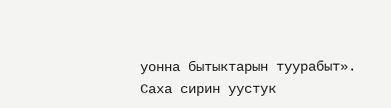уонна бытыктарын туурабыт».
Саха сирин уустук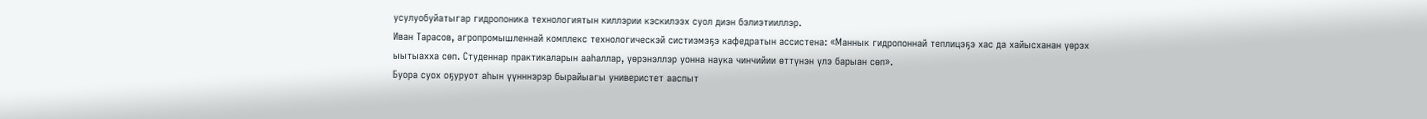усулуобуйатыгар гидропоника технологиятын киллэрии кэскилээх суол диэн бэлиэтииллэр.
Иван Тарасов, агропромышленнай комплекс технологическэй систиэмэҕэ кафедратын ассистена: «Маннык гидропоннай теплицэҕэ хас да хайысханан үөрэх ыытыахха сөп. Студеннар практикаларын ааһаллар, үөрэнэллэр уонна наука чинчийии өттүнэн үлэ барыан сөп».
Буора суох оҕуруот аһын үүнннэрэр бырайыагы универистет ааспыт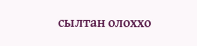сылтан олоххо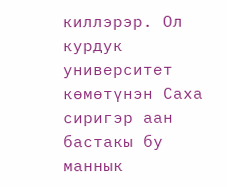киллэрэр. Ол курдук университет көмөтүнэн Саха сиригэр аан бастакы бу маннык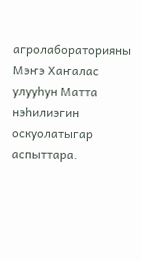агролабораторияны Мэҥэ Хаҥалас улууһун Матта нэһилиэгин оскуолатыгар аспыттара.